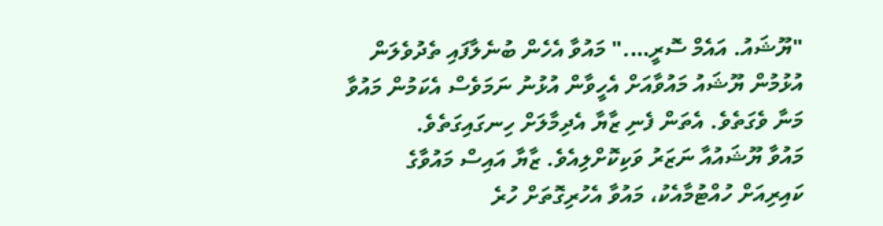"ޔޫޝައު. އައެމް ސޮރީ…." މައުވާ އެހެން ބުނެލާފައި ތެދުވެލަން އުޅުމުން ޔޫޝައު މައުވާއަށް އެހީވާން އުޅުނު ނަމަވެސް އެކަމުން މައުވާ މަނާ ވެގަތެވެ. އެތަން ފެނި ޒާޔާ އެދިމާލަށް ހިނގައިގަތެވެ.
މައުވާ ޔޫޝައުއާ ނަޒަރު ވަކިކޮށްލިއެވެ. ޒާޔާ އައިސް މައުވާގެ ކައިރިއަށް ހުއްޓުމާއެކު، މައުވާ އެހުރިގޮތަށް ހުރެ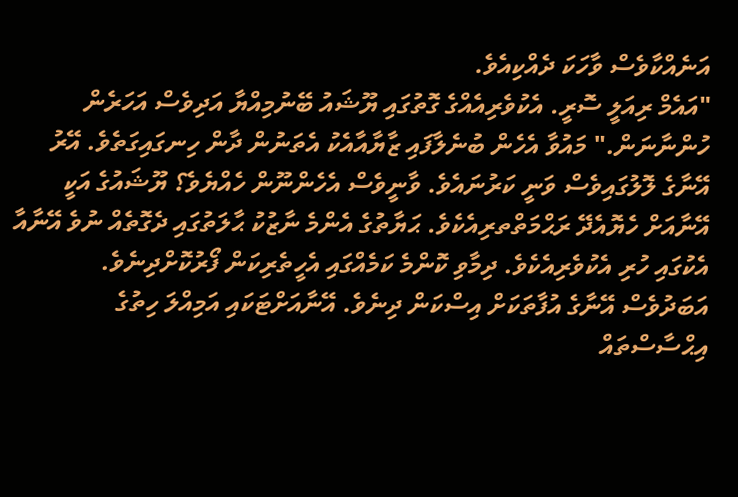އަނެއްކާވެސް ވާހަކަ ދެއްކިއެވެ.
"އައެމް ރިއަލީ ސޮރީ. އެކުވެރިއެއްގެ ގޮތުގައި ޔޫޝައު ބޭނުމިއްޔާ އަދިވެސް އަހަރެން ހުންނާނަން." މައުވާ އެހެން ބުނެލާފައި ޒާޔާއާއެކު އެތަނުން ދާން ހިނގައިގަތެވެ. އޭރު އޭނާގެ ލޮލުގައިވެސް ވަނީ ކަރުނައެވެ. ވާނީވެސް އެހެންނޫން ހެއްޔެވެ؟ ޔޫޝައުގެ އަކީ އޭނާއަށް ހެޔޮއެދޭ ރަޙްމަތްތރިއެކެވެ. ޙަޔާތުގެ އެންމެ ނާޒުކު ޙާލަތުގައި ދެގޮތެއް ނުވެ އޭނާއާ އެކުގައި ހުރި އެކުވެރިއެކެވެ. ދިމާވި ކޮންމެ ކަމެއްގައި އެހީތެރިކަން ފޯރުކޮށްދިނެވެ. އަބަދުވެސް އޭނާގެ އުފާތަކަށް އިސްކަން ދިނެވެ. އޭނާއަށްޓަކައި އަމިއްލަ ހިތުގެ އިޙްސާސްތައް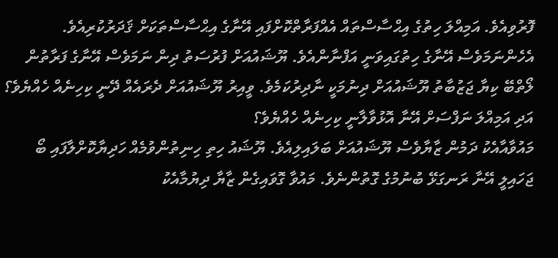ފޮރުވިއެވެ. އަމިއްލަ ހިތުގެ އިޙްސާސްތައް އެއްފަރާތްކޮށްފައި އޭނާގެ އިޙްސާސްތަކަށް ޤަދަރުކުރިއެވެ. އެހެންނަމަވެސް އޭނާގެ ހިތުގައިވަނީ އަފްނާންއެވެ. ޔޫޝައުއަށް ފުރުސަތު ދިން ނަމަވެސް އޭނާގެ ފަރާތުން ލޯތްބޭ ކިޔާ ޖަޒުބާތު ޔޫޝައުއަށް ދިނުމަކީ ނާދިރުކަމެވެ. ވީއިރު ޔޫޝައުއަށް ދެރައެއް ދޭނީ ކިހިނެއް ހެއްޔެވެ؟ އަދި އަމިއްލަ ނަފްސަށް އޭނާ އޮޅުވާލާނީ ކިހިނެއް ހެއްޔެވެ؟
މައުވާއާއެކު ދަމުން ޒާޔާވެސް ޔޫޝައުއަށް ބަލައިލިއެވެ. ޔޫޝައު ހިތި ހިނިތުންވުމެއް ހަދިޔާކޮށްލާފައި ބޯ ޖަހައިލީ އޭނާ ރަނގަޅޭ ބުނުމުގެ ގޮތުންނެވެ. މައުވާ ގޮވައިގެން ޒާޔާ ދިޔުމާއެކު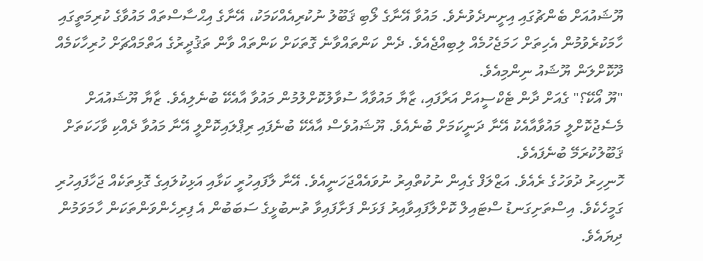ޔޫޝައުއަށް ބެންޗުގައި އިށީނދެވުނެވެ. މައުވާ އޭނާގެ ލޯބި ޤަބޫލު ނުކުރިއެއްކަމަކު، އޭނާގެ އިޙްސާސްތައް މައުވާގެ ކުރިމަތީގައި ހާމަކުރެވުމުން އެހިތަށް ހަމަޖެހުމެއް ލިބިއްޖެއެވެ. ދެން ކަންތައްވާނެ ގޮތަކަށް ކަންތައް ވާން ތަޤުދީރުގެ އަތްމައްޗަށް ހުރިހާކަމެއް ދޫކޮށްލަން ޔޫޝައު ނިންމިއެވެ.
"ޔޫ އޯކޭ؟" ގެއަށް ދާން ޓެކްސީއަށް އަރާފައި، ޒާޔާ މައުވާއާ ސުވާލުކޮށްލުމުން މައުވާ އާއެކޭ ބުނެލިއެވެ. ޒާޔާ ޔޫޝައުއަށް މެސެޖުކޮށްލީ މައުވާއާއެކު އޭނާ ދަނީކަމަށް ބުނެއެވެ. ޔޫޝައުވެސް އާއެކޭ ބުނެފައި ރިޕްލައިކޮށްލީ އޭނާ މައުވާ ދެއްކި ވާހަކަތަށް ޤަބޫލުކުރަމޭ ބުނެފައެވެ.
ހޮނިހިރު ދުވަހުގެ ރެއެވެ. އަޒްލަފް ގެއިން ނުކުތްއިރު ނުވައެއްޖަހަނީއެވެ. އޭނާ ލާފައިހުރީ ކަޅާއި އަޅިކުލައިގެ ގޮޅިތަކެއް ޖަހާފައިހުރި ގަމީހެކެވެ. އިސްތަށިގަނޑު ސްޓައިލް ކޮށްލާފައިވާއިރު ފަޅަން ފަށާފައިވާ ތުނބުޅީގެ ސަބަބުން އެ ފިރިހެންވަންތަކަން ހާމަވަމުން ދިޔައެވެ.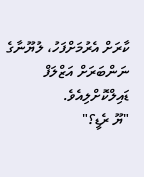ކާރަށް އެރުމަށްފަހު، ލުޔޫނާގެ ނަންބަރަށް އަޒްލަފް ޑައިލްކޮށްލިއެވެ.
"ޔޫ ރެޑީ؟"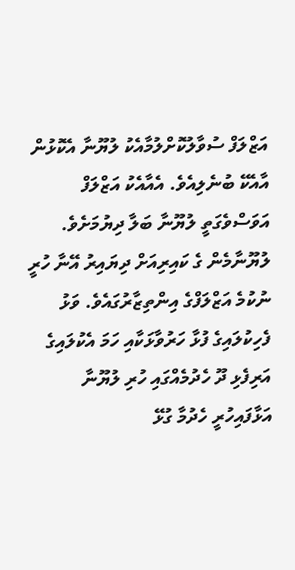އަޒްލަފް ސުވާލުކޮށްލުމާއެކު ލުޔޫނާ އެކޮޅުން އާއެކޭ ބުނެލިއެވެ. އެއާއެކު އަޒްލަފް އަވަސްވެގަތީ ލުޔޫނާ ބަލާ ދިޔުމަށެވެ. ލުޔޫނާމެން ގެ ކައިރިއަށް ދިޔައިރު އޭނާ ހުރީ ނުކުމެ އަޒްލަފްގެ އިންތިޒާރުގައެވެ. ވަޅު ފެހިކުލައިގެ ފުޅާ ހަރުވާޅަކާއި ހަމަ އެކުލައިގެ އަރިފެޅި ދޫ ހެދުމެއްގައި ހުރި ލުޔޫނާ އަޅާފައިހުރީ ހެދުމާ ގުޅޭ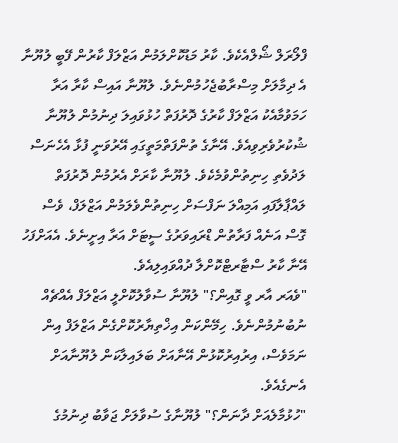ފްލޯރަލް ޝޯލްއެކެވެ. ކާރު މަޑުކޮށްލަމުން އަޒްލަފް ކާރުން ފޭބީ ލުޔޫނާ އެ ދިމާލަށް މިސްރާބުޖެހުމުންނެވެ. ލުޔޫނާ އައިސް ކާރާ އަރާ ހަމަވުމާއެކު އަޒްލަފް ކާރުގެ ދޮރުފަތް ހުޅުވައިލަ ދިނުމުން ލުޔޫނާ ޝުކުރުވެރިވިއެވެ. އޭނާގެ ތުންފަތްމަތީގައި އޭރުވަނީ ފުޅާ އެހެނަސް ލަދުވެތި ހިނިތުންވުމެކެވެ. ލުޔޫނާ ކާރަށް އެރުމުން ދޮރުފަތް ލައްޕާލާފައި އަމިއްލަ ނަފްސަށް ހިނިތުންވެލަމުން އަޒްލަފް، ވެސް ގޮސް އަނެއް ފަރާތުން ޑްރައިވަރުގެ ސީޓަށް އަރާ އިށީނެވެ. އެއަށްފަހު އޭނާ ކާރު ސްޓާރޓްކޮށްލާ ދުއްވައިލިއެވެ.
"ވެއަރ އާރ ވީ ގޮއިން؟" ލުޔޫނާ ސުވާލުކޮށްލީ އަޒްލަފް އެއްޗެއް ނުބުނުމުންނެވެ. ހިމޭންކަން އިޚްތިޔާރުކޮށްގެން އަޒްލަފް އިން ނަމަވެސް، އިރުއިރުކޮޅުން އޭނާއަށް ބަލައިލާކަން ލުޔޫނާއަށް އެނގެއެވެ.
"ހުޅުމާލެއަށް ދާނަން؟" ލުޔޫނާގެ ސުވާލަށް ޖަވާބު ދިނުމުގެ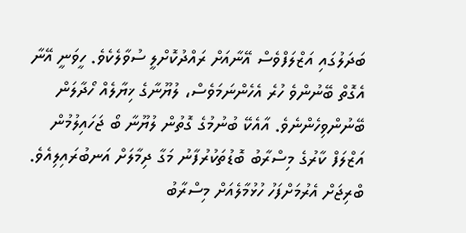ބަދަލުގައި އަޒްލަފްވެސް އޭނާއަށް ރައްދުކޮށްލީ ސުވާލެކެވެ. ހީވަނީ އޭނާ އެގޮތް ބޭނުންވެ ހުރެ އެހެންނަމަވެސް، ލުޔޫނާގެ ޚިޔާލެއް ހޯދާލަން ބޭނުންވިހެންނެވެ. އާއެކޭ ބުނުމުގެ ގޮތުން ލުޔޫނާ ބޯ ޖަހައިލުމުން އަޒްލަފް ކާރުގެ މިސްރާބު ބޮޑުތަކުރުފާނު މަގާ ދިމާލަށް އަނބުރައިލިއެވެ. ބްރިޖަށް އެރުމަށްފަހު ހުޅުމާލެއަށް މިސްރާބު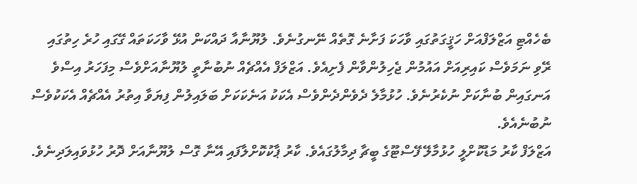ބެހެއްޓި އަޒްލަފްއަށް ހަޤީގަތުގައި ވާހަކަ ފަށާނެ ގޮތެއް ނޭނގުނެވެ. ލުޔޫނާއާ ދައްކަން އުޅޭ ވާހަކަތައް ގޭގައި ހުރެ ހިތުގައި ރޭވި ނަމަވެސް ކައިރިއަށް އައުމުން ޖެހިލުންވާން ފެށިއެވެ. އަޒްލަފް އެއްޗެއް ނުބުނާތީ ލުޔޫނާއަށްވެސް މިފަހަރު އިސްވެ އަނގައިން ބުނާކަށް ނުކެރުނެވެ. ހުޅުމާލެ ދެވެންދެންވެސް އެކަކު އަނެކަކަށް ބަލައިލުން ފިޔަވާ އިތުރު އެއްޗެއް އެކަކުވެސް ނުބުނެއެވެ.
އަޒްލަފް ކާރު މަޑުކޮށްލީ ހުޅުމާލޭ ފޭސްޓޫގެ ބީޗާ ދިމާލުގައެވެ. ކާރު ޕާކުކޮށްލާފައި އޭނާ ގޮސް ލުޔޫނާއަށް ދޮރު ހުޅުވައިލަދިނެވެ.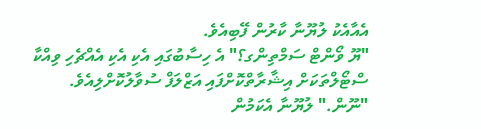އެއާއެކު ލުޔޫނާ ކާރުން ފޭބިއެވެ.
"ޔޫ ވޯންޓް ސަމްތިންގ؟" އެ ހިސާބުގައި އެކި އެކި އެއްޗެހި ވިއްކާ ސްޓޯލްތަކަށް އިޝާރާތްކޮށްފައި އަޒްލަފް ސުވާލުކޮށްލިއެވެ.
"ނޫން." ލުޔޫނާ އެކަމުން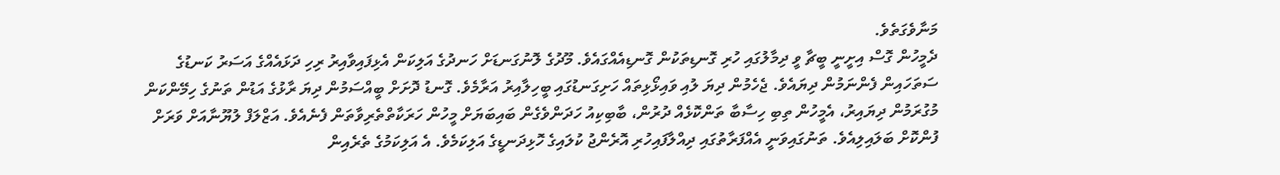މަނާވެގަތެވެ.
ދެމީހުން ގޮސް އިށީނީ ބީޗާ ވީ ދިމާލުގައި ހުރި ގޮނޑިތަކުން ގޮނޑިއެއްގައެވެ. މޫދުގެ ލޮނުގަނޑަށް ހަނދުގެ އަލިކަން އެޅިފައިވާއިރު ރިހި ދަޅައެއްގެ އަސަރު ކަނޑުގެ ސަތަހައިން ފެންނަމުން ދިޔައެވެ. ޖެހެމުން ދިޔަ ލުއި ވައިޅޯޅިތައް ހަށިގަނޑުގައި ބީހިލާއިރު އަރާމެވެ. ގޮނޑު ދޮށަށް ބީއްސަމުން ދިޔަ ރާޅުގެ އަޑުން ތަނުގެ ހިމޭންކަން މުގުރަމުން ދިޔައިރު، އެމީހުން ތިބި ހިސާބާ ތަންކޮޅެއް ދުރުން، ބާބިކިއު ހަދަންވެގެން ބައިބަޔަށް މީހުން ހަރަކާތްތެރިވާތަން ފެނެއެވެ. އަޒްލަފް ލުޔޫނާއަށް ވަރަށް ފުންކޮށް ބަލައިލިއެވެ. ތަނުގައިވަނީ އެއްފަރާތުގައި ދިއްލާފައިހުރި އޮރެންޖު ކުލައިގެ ހޮޅިދަނޑީގެ އަލިކަމެވެ. އެ އަލިކަމުގެ ތެރެއިން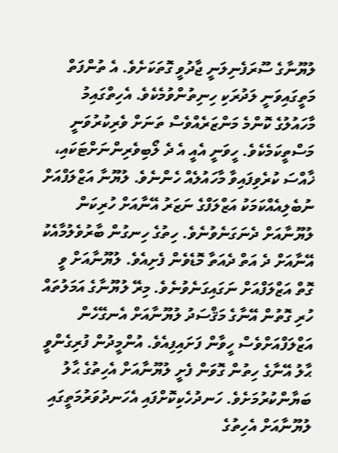ލުޔޫނާގެ ސޫރަފެނިލަނީ ޖާދުވީ ގޮތަކަށެވެ. އެ ތުންފަތް މަތީގައިވަނީ ލަދުރަކި ހިނިތުންވުމެކެވެ. އެހިތްގައިމު މާހައުލުގެ ކޮންމެ މަންޒަރެއްވެސް ތަނަށް ވެރިކުރުވަނީ މަސްތީކަމެކެވެ. ހީވަނީ އެއީ އެ ދެ ލޯބިވެރިންނަށްޓަކައި، ޚާއްސަ ކުރެވިފައިވާ މާހައުލެއް ހެންނެވެ. ލުޔޫނާ އަޒްލަފްއަށް ނުބެލިއެއްކަމަކު އަޒްލަފްގެ ނަޒަރު އޭނާއަށް ހުރިކަން ލުޔޫނާއަށް ދެނަގަނެވުނެވެ. ހިތުގެ ހިނގުން ބާރުވެލުމާއެކު އޭނާއަށް ދެ އަތް ދެއަތާ މޮޑެވެން ފެށިއެވެ. ލުޔޫނާއަށް ވީ ގޮތް އަޒްލަފްއަށް ނަގައިގަނެވުނެވެ. މިރޭ ލުޔޫނާގެ އަމަލުތައް ހުރި ގޮތުން އޭނާގެ މަޤްސަދު ލުޔޫނާއަށް އެނގޭހެން އަޒްލަފްއަށްވެސް ހީވާން ފަށައިފިއެވެ. އުންމީދުން ފުރިގެންވީ ޙާލު އޭނާގެ ހިތުން ގޮވަން ފެށީ ލުޔޫނާއަށް އެހިތުގެ ޙާލު ބަޔާންކުރުމަށެވެ. ހަނދުހެކިކޮށްފައި އެހަނދުވަރުމަތީގައި ލުޔޫނާއަށް އެހިތުގެ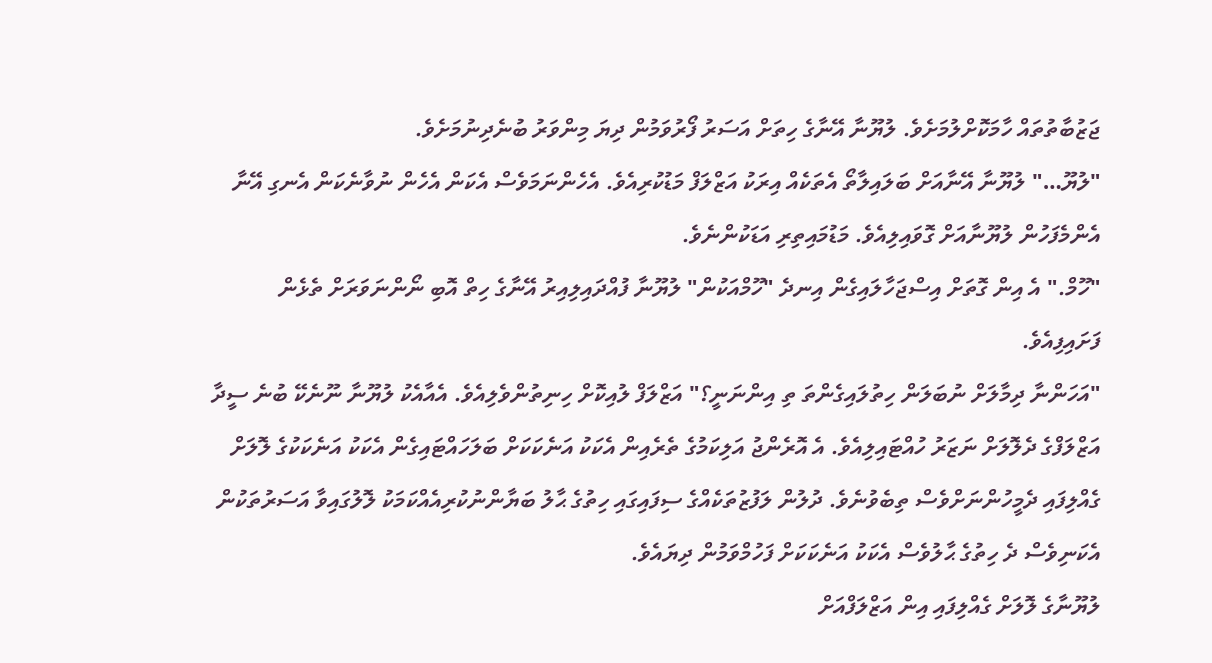ޖަޒުބާތުތައް ހާމަކޮށްލުމަށެވެ. ލުޔޫނާ އޭނާގެ ހިތަށް އަސަރު ފޯރުވަމުން ދިޔަ މިންވަރު ބުނެދިނުމަށެވެ.
"ލުޔޫ…" ލުޔޫނާ އޭނާއަށް ބަލައިލާތޯ އެތަކެއް އިރަކު އަޒްލަފް މަޑުކުރިއެވެ. އެހެންނަމަވެސް އެކަން އެހެން ނުވާނެކަން އެނގި އޭނާ އެންމެފަހުން ލުޔޫނާއަށް ގޮވައިލިއެވެ. މަޑުމައިތިރި އަޑަކުންނެވެ.
"ހޫމް." އެ އިން ގޮތަށް އިސްޖަހާލައިގެން އިނދެ "ހޫމްއަކުން" ލުޔޫނާ ފުއްދައިލިއިރު އޭނާގެ ހިތް އޮބި ނޯންނަވަރަށް ތެޅެން ފަށައިފިއެވެ.
"އަހަންނާ ދިމާލަށް ނުބަލަން ހިތުލައިގެންތަ ތި އިންނަނީ؟" އަޒްލަފް ލުއިކޮށް ހިނިތުންވެލިއެވެ. އެއާއެކު ލުޔޫނާ ނޫނެކޭ ބުނެ ސީދާ އަޒްލަފްގެ ދެލޮލަށް ނަޒަރު ހުއްޓައިލިއެވެ. އެ އޮރެންޖު އަލިކަމުގެ ތެރެއިން އެކަކު އަނެކަކަށް ބަލަހައްޓައިގެން އެކަކު އަނެކަކުގެ ލޮލަށް ގެއްލިފައި ދެމީހުންނަށްވެސް ތިބެވުނެވެ. ދުލުން ލަފުޒުތަކެއްގެ ސިފައިގައި ހިތުގެ ޙާލު ބަޔާންނުކުރިއެއްކަމަކު ލޮލުގައިވާ އަސަރުތަކުން އެކަނިވެސް ދެ ހިތުގެ ޙާލުވެސް އެކަކު އަނެކަކަށް ފަހުމްވަމުން ދިޔައެވެ.
ލުޔޫނާގެ ލޮލަށް ގެއްލިފައި އިން އަޒްލަފްއަށް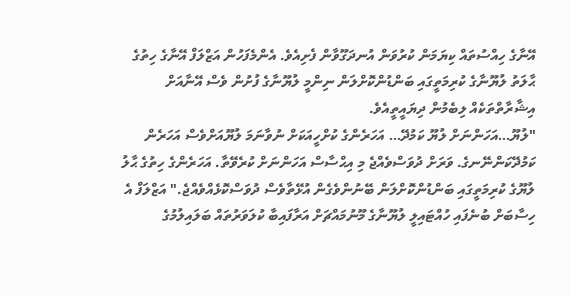އޭނާގެ ހިއްސުތައް ކިޔަމަން ކުރުވަން އުނދަގޫވާން ފެށިއެވެ. އެންމެފަހުން އަޒްލަފް އޭނާގެ ހިތުގެ ޙާލަތު ލުޔޫނާގެ ކުރިމަތީގައި ބަންޑުންކޮށްލަން ނިންމީ ލުޔޫނާގެ ފުށުން ވެސް އޭނާއަށް އިޝާރާތްތަކެއް ލިބެމުން ދިޔައީތީއެވެ.
"ލުޔޫ…އަހަންނަށް ލުޔޫ ކަމުދޭ… އަހަރެންގެ ކުށްހީއަކަށް ނުވާނަމަ ލުޔޫއަށްވެސް އަހަރެން ކަމުދޭކަންނޭނގެ. ވަރަށް ދުވަސްވެއްޖެ މި އިޙްސާސް އަހަންނަށް ކުރެވޭތާ. އަހަރެންގެ ހިތުގެ ޙާލު ލުޔޫގެ ކުރިމަތީގައި ބަންޑުންކޮށްލަން ބޭނުންވެގެން އުޅޭތާވެސް ދުވަސްކޮޅެއްވެއްޖެ." އަޒްލަފް އެ ހިސާބަށް ބުނެފައި ހުއްޓައިލީ ލުޔޫނާގެ މޫނުމައްޗަށް އަރާފައިބާ ކުލަވަރުތައް ބަލައިލުމުގެ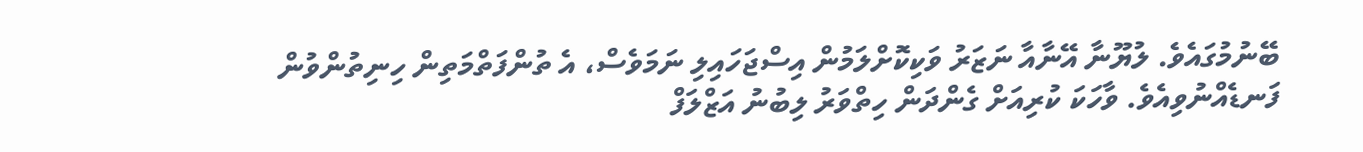ބޭނުމުގައެވެ. ލުޔޫނާ އޭނާއާ ނަޒަރު ވަކިކޮށްލަމުން އިސްޖަހައިލި ނަމަވެސް، އެ ތުންފަތްމަތިން ހިނިތުންވުން ފަނޑެއްނުވިއެވެ. ވާހަކަ ކުރިއަށް ގެންދަން ހިތްވަރު ލިބުނު އަޒްލަފް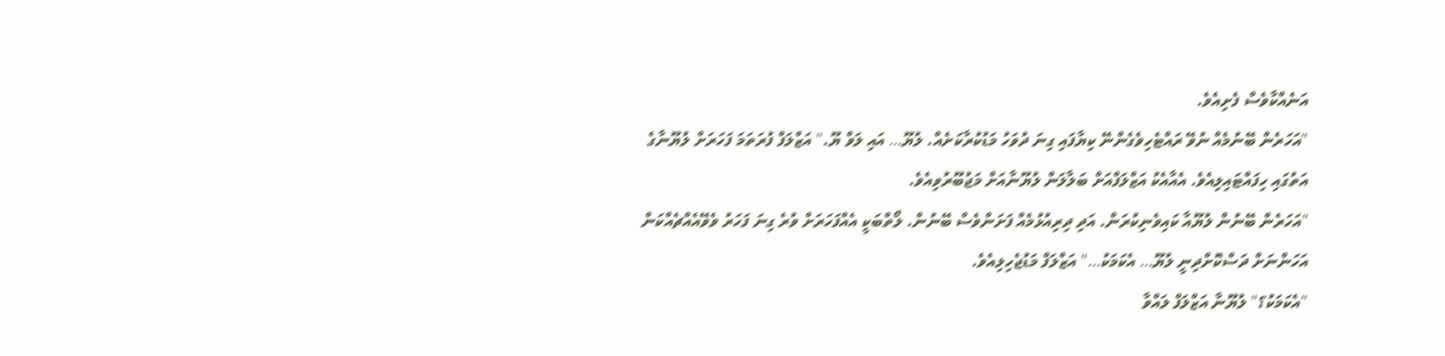އަނެއްކާވެސް ފެށިއެވެ.
"އަހަރެން ބޭނުމެއް ނުވޭ ރައްޓެހިވެގެންނޭ ކިޔާފައި ގިނަ ދުވަހު މަޑުކުރާކަށެއް. ލުޔޫ… އައި ލަވް ޔޫ." އަޒްލަފް ފުރަތަމަ ފަހަރަށް ލުޔޫނާގެ އަތުގައި ހިފައްޓައިލިއެވެ. އެއާއެކު އަޒްލަފްއަށް ބަލާލަން ލުޔޫނާއަށް މަޖުބޫރުވިއެވެ.
"އަހަރެން ބޭނުން ލުޔޫއާ ކައިވެނިކުރަން. އަދި ދިރިއުޅުމެއް ފަށަންވެސް ބޭނުން. ލޯތްބަކީ އެއްފަހަރަށް ވުރެ ގިނަ ފަހަރު ވެވޭއެއްޗެއްކަން އަހަންނަށް ދަސްކޮށްދިނީ ލުޔޫ… އެކަމަކު…" އަޒްލަފް މަޑުޖެހިލިއެވެ.
"އެކަމަކު؟" ލުޔޫނާ އަޒްލަފް ލައްވާ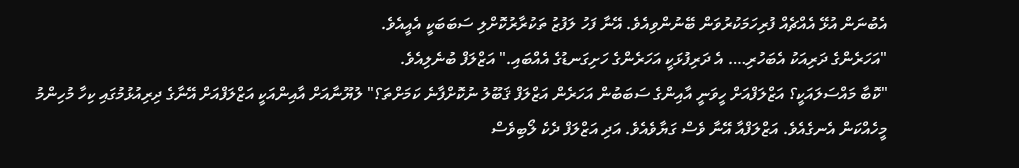އެބުނަން އުޅޭ އެއްޗެއް ފުރިހަމަކުރުވަން ބޭނުންވިއެވެ. އޭނާ ފަހު ލަފުޒު ތަކުރާރުކޮށްލި ސަބަބަކީ އެއީއެވެ.
"އަހަރެންގެ ދަރިއަކު އެބަހުރި…. އެ ދަރިފުޅަކީ އަހަރެންގެ ހަށިގަނޑުގެ އެއްބައި." އަޒްލަފް ބުނެލިއެވެ.
"ކޮބާ މައްސަލައަކީ؟ އަޒްލަފްއަށް ހީވަނީ އާއިންގެ ސަބަބުން އަހަރެން އަޒްލަފް ޤަބޫލު ނުކޮށްފާނެ ކަމަށްތަ؟" ލުޔޫނާއަށް އާއިންއަކީ އަޒްލަފްއަށް އޭނާގެ ދިރިއުޅުމުގައި ކިހާ މުހިންމު މީހެއްކަން އެނގެއެވެ. އަޒްލަފްއާ އޭނާ ވެސް ގަޔާވެއެވެ. އަދި އަޒްލަފް ދެކެ ލޯބިވެސް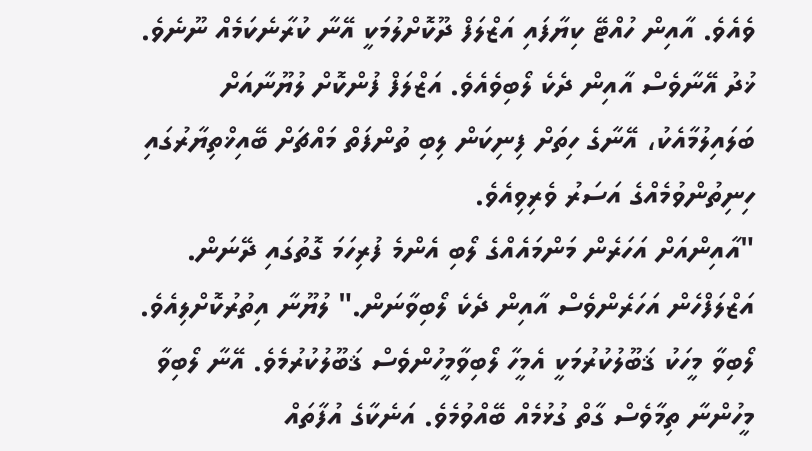ވެއެވެ. އާއިން ހުއްޓޭ ކިޔާފައި އަޒްލަފް ދޫކޮށްލުމަކީ އޭނާ ކުރާނެކަމެއް ނޫނެވެ. ޚުދު އޭނާވެސް އާއިން ދެކެ ލޯބިވެއެވެ. އަޒްލަފް ފުންކޮށް ލުޔޫނާއަށް ބަލައިލުމާއެކު، އޭނާގެ ހިތަށް ފިނިކަން ލިބި ތުންފަތް މައްޗަށް ބޭއިޚްތިޔާރުގައި ހިނިތުންވުމެއްގެ އަސަރު ވެރިވިއެވެ.
"އާއިންއަށް އަހަރެން މަންމައެއްގެ ލޯބި އެންމެ ފުރިހަމަ ގޮތުގައި ދޭނަން. އަޒްލަފްހެން އަހަރެންވެސް އާއިން ދެކެ ލޯބިވާނަން." ލުޔޫނާ އިތުރުކޮށްލިއެވެ. ލޯބިވާ މީހަކު ޤަބޫލުކުރުމަކީ އެމީހާ ލޯބިވާމީހުންވެސް ޤަބޫލުކުރުމެވެ. އޭނާ ލޯބިވާ މީހުންނާ ތިމާވެސް ގާތް ގުޅުމެއް ބޭއްވުމެވެ. އަނެކާގެ އުފާތައް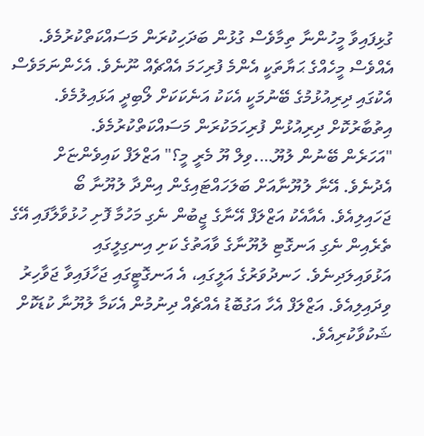ގުޅިފައިވާ މީހުންނާ ތިމާވެސް ގުޅުން ބަދަހިކުރަން މަސައްކަތްކުރުމެވެ. އެއްވެސް މީހެއްގެ ޙަޔާތަކީ އެންމެ ފުރިހަމަ އެއްޗެއް ނޫނެވެ. އެހެންނަމަވެސް އެކުގައި ދިރިއުޅުމުގެ ބޭނުމަކީ އެކަކު އަނެކަކަށް ލޯބިދީ އަޅައިލުމެވެ. އިތުބާރުކޮށް ދިރިއުޅުން ފުރިހަމަކުރަން މަސައްކަތްކުރުމެވެ.
"އަހަރެން ބޭނުން ލުޔޫ….ވިލް ޔޫ މެރީ މީ؟" އަޒްލަފް ކައިވެންޏަށް އެދުނެވެ. އޭނާ ލުޔޫނާއަށް ބަލަހައްޓައިގެން އިންދާ ލުޔޫނާ ބޯ ޖަހައިލިއެވެ. އެއާއެކު އަޒްލަފް އޭނާގެ ޖީބުން ނެގި މަހުމާ ފޮށި ހުޅުވާލާފައި އޭގެ ތެރެއިން ނެގި އަނގޮޓި ލުޔޫނާގެ ވާއަތުގެ ކަށި އިނގިލީގައި އަޅުވައިލަދިނެވެ. ހަނދުވަރުގެ އަލީގައި، އެ އަނގޮޓީގައި ޖަހާފައިވާ ޖަވާހިރު ވިދައިލިއެވެ. އަޒްލަފް އެހާ އަގުބޮޑު އެއްޗެއް ދިނުމުން އެކަމާ ލުޔޫނާ ކުޑަކޮށް ޝަކުވާކުރިއެވެ.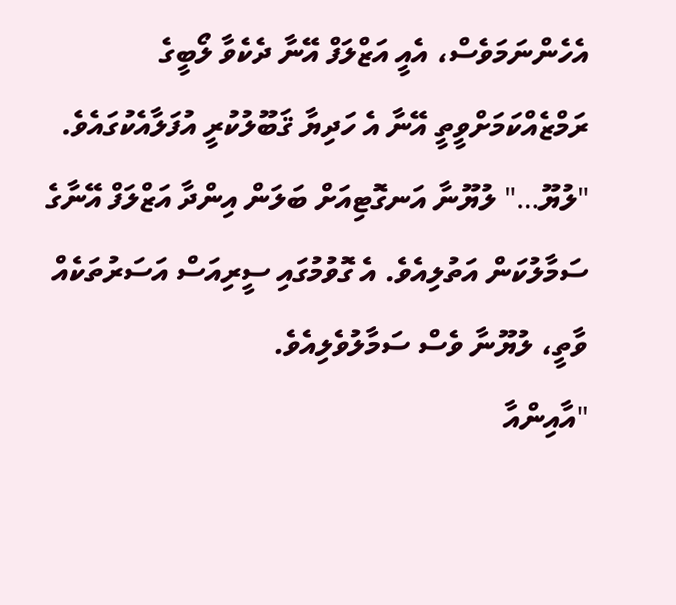އެހެންނަމަވެސް، އެއީ އަޒްލަފް އޭނާ ދެކެވާ ލޯބީގެ ރަމްޒެއްކަމަށްވީތީ އޭނާ އެ ހަދިޔާ ޤަބޫލުކުރީ އުފަލާއެކުގައެވެ.
"ލުޔޫ…" ލުޔޫނާ އަނގޮޓިއަށް ބަލަން އިންދާ އަޒްލަފް އޭނާގެ ސަމާލުކަން އަތުލިއެވެ. އެ ގޮވުމުގައި ސީރިއަސް އަސަރުތަކެއް ވާތީ، ލުޔޫނާ ވެސް ސަމާލުވެލިއެވެ.
"އާއިންއާ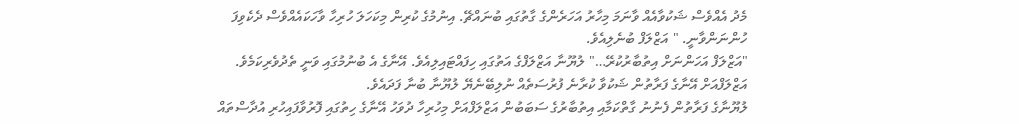މެދު އެއްވެސް ޝަކުވާއެއް ވާނަމަ މިހާރު އަހަރެންގެ ގާތުގައި ބުނައްޗޭ. އިނުމުގެ ކުރިން މިކަހަލަ ހުރިހާ ވާހަކައެއްވެސް ދެކެވިފަ ހުންނަންވާނީ. " އަޒްލަފް ބުނެލިއެވެ.
"އަޒްލަފް އަހަންނަށް އިތުބާރުކުރޭ…" ލުޔޫނާ އަޒްލަފްގެ އަތުގައި ހިފައްޓައިލިއެވެ. އޭނާގެ އެ ބުނުމުގައި ވަނީ ތެދުވެރިކަމެވެ. އަޒްލަފްއަށް އޭނާގެ ފަރާތުން ޝަކުވާ ކުރާނެ ފުރުސަތެއް ނުލިބޭނެޔޭ ލުޔޫނާ ބުނާ ފަދައެވެ.
ލުޔޫނާގެ ފަރާތުން ފެނުނު ގާތްކަމާއި އިތުބާރުގެ ސަބަބުން އަޒްލަފްއަށް މިހުރިހާ ދުވަހު އޭނާގެ ހިތުގައި ފޮރުވާފައިހުރި އުދާސްތައް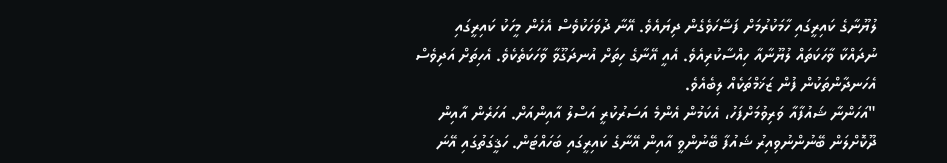ލުޔޫނާގެ ކައިރީގައި ހާމަކުރުމަށް ފަސޭހަވެގެން ދިޔައެވެ. އޭނާ ދުވަހަކުވެސް އެހެން މީހަކު ކައިރީގައި ނުދައްކާ ވާހަކަތައް ލުޔޫނާއާ ހިއްސާކުރިއެވެ. އެއީ އޭނާގެ ހިތަށް އުނދަގޫވާ ވާހަކަތެކެވެ. އެހިތަށް އަދިވެސް އެހަނދާންތަކުން ފުން ޒަޚަމްތަކެއް ލިބެއެވެ.
"އަހަންނާ ޝައުފާއާ ވަރިވުމަށްފަހު، އެކަމުން އެންމެ އަސަރުކުރީ އަސްލު އާއިންއަށް. އަހަރެން އާއިން ދޫކޮށްލަން ބޭނުންނުވިއިރު ޝައުފާ ބޭނުންވީ އާއިން އޭނާގެ ކައިރީގައި ބަހައްޓަން. ހަޤީގަތުގައި އޭނަ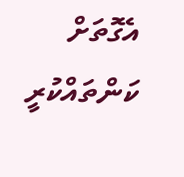އެގޮތަށް ކަންތައްކުރީ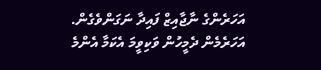އަހަރެންގެ ނާޖާއިޒް ފައިދާ ނަގަންވެގެން. އަހަރެމެން ދެމީހުން ވަކިވީމަ އެކަމާ އެންމެ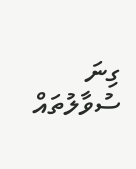ގިނަ ސުވާލުތައް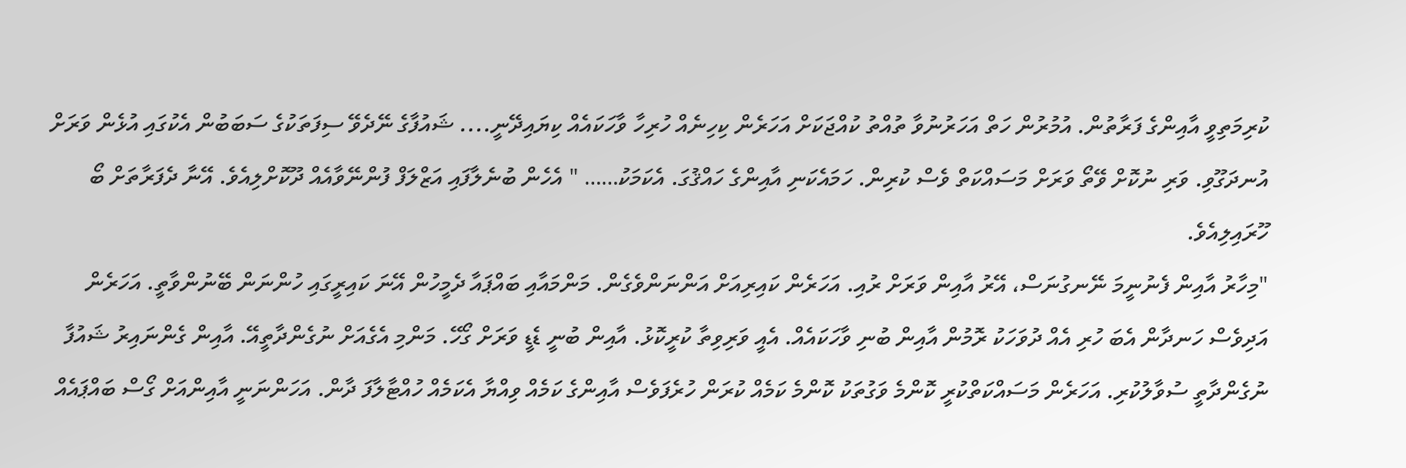ކުރިމަތިވީ އާއިންގެ ފަރާތުން. އުމުރުން ހަތް އަހަރުނުވާ ތުއްތު ކުއްޖަކަށް އަހަރެން ކިހިނެއް ހުރިހާ ވާހަކައެއް ކިޔައިދޭނީ.... ޝައުފާގެ ނޭދެވޭ ސިފަތަކުގެ ސަބަބުން އެކުގައި އުޅެން ވަރަށް އުނދަގޫވި. ވަރި ނުކޮށް ވޭތޯ ވަރަށް މަސައްކަތް ވެސް ކުރިން. ހަމައެކަނި އާއިންގެ ހައްޤުގަ. އެކަމަކު…… " އެހެން ބުނެލާފައި އަޒްލަފް ފުންނޭވާއެއް ދޫކޮށްލިއެވެ. އޭނާ ދެފަރާތަށް ބޯ ހޫރައިލިއެވެ.
"މިހާރު އާއިން ފެނުނީމަ ނޭނގުނަސް، އޭރު އާއިން ވަރަށް ރުއި. އަހަރެން ކައިރިއަށް އަންނަންވެގެން. މަންމައާއި ބައްޕައާ ދެމީހުން އޭނަ ކައިރީގައި ހުންނަން ބޭނުންވާތީ. އަހަރެން އަދިވެސް ހަނދާން އެބަ ހުރި އެއް ދުވަހަކު ރޮމުން އާއިން ބުނި ވާހަކައެއް. އެއީ ވަރިވިތާ ކުރީކޮޅު. އާއިން ބުނީ ޑެޑީ ވަރަށް ގޯހޭ. މަންމި އެގެއަށް ނުގެންދާތީއޭ. އާއިން ގެންނައިރު ޝައުފާ ނުގެންދާތީ ސުވާލުކުރި. އަހަރެން މަސައްކަތްކުރީ ކޮންމެ ވަގުތަކު ކޮންމެ ކަމެއް ކުރަން ހުރެފަވެސް އާއިންގެ ކަމެއް ވިއްޔާ އެކަމެއް ހުއްޓާލާފަ ދާން. އަހަންނަނީ އާއިންއަށް ގޯސް ބައްޕައެއް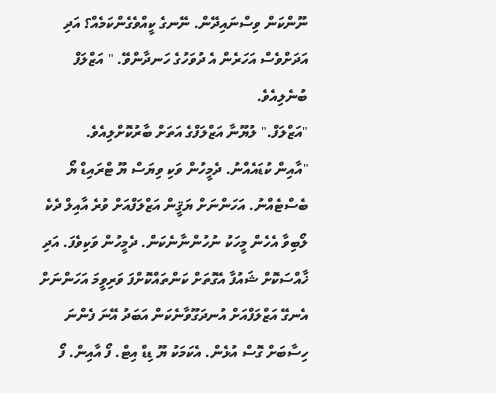ނޫންކަން ވިސްނައިދޭން. ނޭނގެ ކީއްވެގެންކަމެއް؟ އަދި އަދަށްވެސް އަހަރެން އެ ދުވަހުގެ ހަނދާންވޭ. " އަޒްލަފް ބުނެލިއެވެ.
"އަޒްލަފް." ލުޔޫނާ އަޒްލަފްގެ އަތަށް ބާރުކޮށްލިއެވެ.
"އާއިން ކުޑައެއްނު. ދެމީހުން ވަކި ވިޔަސް ޔޫ ޓްރައިޑް ޔޯ ބެސްޓެއްނު. އަހަންނަށް ޔަޤީން އަޒްލަފްއަށް ވުރެ އާއިލް ދެކެ ލޯބިވާ އެހެން މީހަކު ނުހުންނާނެކަން. ދެމީހުން ވަކިވެފަ. އަދި ޚާއްސަކޮށް ޝައުފާ އެގޮތަށް ކަންތައްކޮށްފަ ވަރިވީމަ އަހަންނަށް އެނގޭ އަޒްލަފްއަށް އުނދަގޫވާނެކަން އަބަދު އޭނަ ފެންނަ ހިސާބަށް ގޮސް އުޅެން. އެކަމަކު ޔޫ ޑިޑް އިޓް. ފޯ އާއިން. ފޯ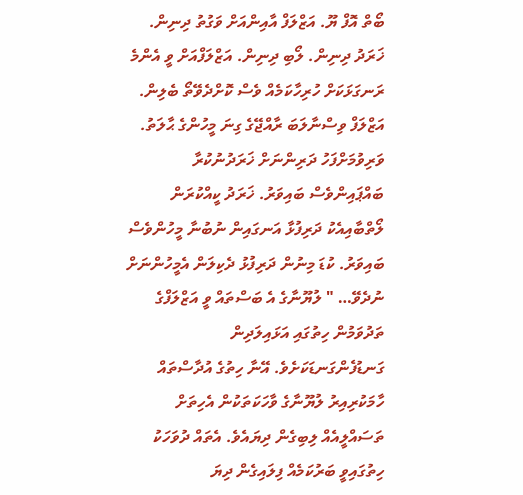ބޯތް އޮފް ޔޫ. އަޒްލަފް އާއިންއަށް ވަގުތު ދިނިން. ޚަރަދު ދިނިން. ލޯބި ދިނިން. އަޒްލަފްއަށް ވީ އެންމެ ރަނގަޅަކަށް ހުރިހާކަމެއް ވެސް ކޮށްދެވޭތޯ ބެލިން. އަޒްލަފް ވިސްނާލަބަ ރާއްޖޭގެ ގިނަ މީހުންގެ ޙާލަތު. ވަރިވުމަށްފަހު ދަރިންނަށް ޚަރަދުނުކުރާ ބައްޕައިންވެސް ބައިވަރު. ޚަރަދު ކީއްކުރަން ލޯތްބާއިއެކު ދަރިފުޅާ އަނގައިން ނުބުނާ މީހުންވެސް ބައިވަރު. ކުޑަ މިނުން ދަރިފުޅު ދެކިލަން އެމީހުންނަށް ނުދެވޭ… " ލުޔޫނާގެ އެ ބަސްތައް ވީ އަޒްލަފްގެ ތަދުވަމުން ހިތުގައި އަޅައިލަދިން ގަނޑުފެންގަނޑަކަށެވެ. އޭނާ ހިތުގެ އުދާސްތައް ހާމަކުރިއިރު ލުޔޫނާގެ ވާހަކަތަކުން އެހިތަށް ތަސައްލީއެއް ލިބިގެން ދިޔައެވެ. އެތައް ދުވަހަކު ހިތުގައިވީ ބަރުކަމެއް ފިލައިގެން ދިޔަ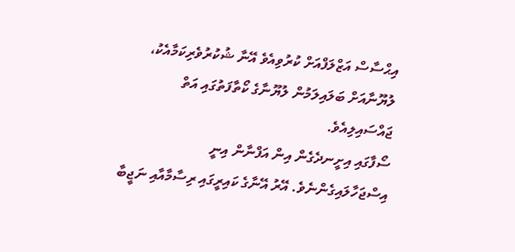އިޙްސާސް އަޒްލަފްއަށް ކުރުވިއެވެ އޭނާ ޝުކުރުވެރިކަމާއެކު، ލުޔޫނާއަށް ބަލައިލަމުން ލުޔޫނާގެ ކޯތާފަތުގައި އަތް ޖައްސައިލިއެވެ.
ސޯފާގައި އިށީނދެގެން އިން އަފްނާން އިނީ އިސްޖަހާލައިގެންނެވެ. އޭރު އޭނާގެ ކައިރީގައި ރިސާމާއާއި ނަޖީބާ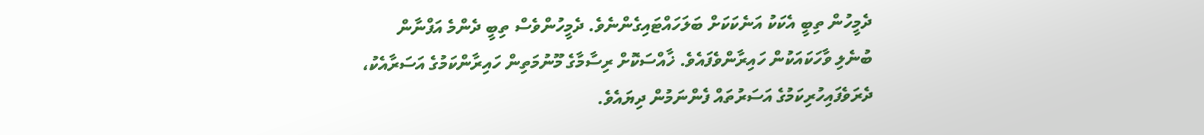ދެމީހުން ތިބީ އެކަކު އަނެކަކަށް ބަލަހައްޓައިގެންނެވެ. ދެމީހުންވެސް ތިބީ ދެންމެ އަފްނާން ބުނެލި ވާހަކައަކުން ހައިރާންވެފައެވެ. ޚާއްސަކޮށް ރިސާމާގެ މޫނުމަތިން ހައިރާންކަމުގެ އަސަރާއެކު، ދެރަވެފައިހުރިކަމުގެ އަސަރުތައް ފެންނަމުން ދިޔައެވެ.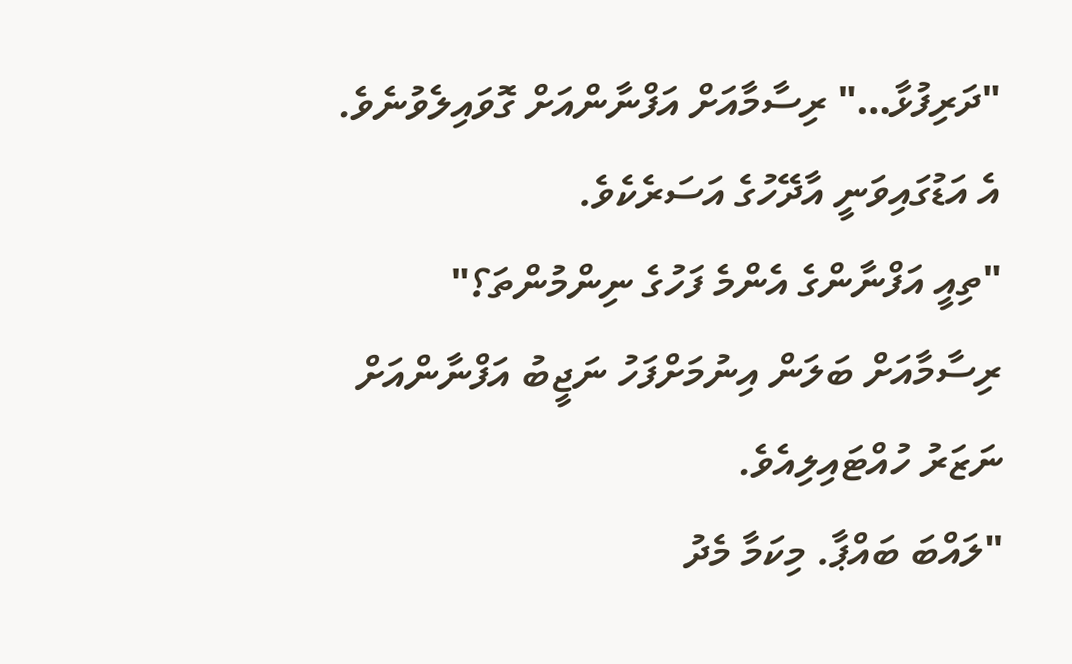"ދަރިފުޅާ…" ރިސާމާއަށް އަފްނާންއަށް ގޮވައިލެވުނެވެ. އެ އަޑުގައިވަނީ އާދޭހުގެ އަސަރެކެވެ.
"ތިއީ އަފްނާންގެ އެންމެ ފަހުގެ ނިންމުންތަ؟" ރިސާމާއަށް ބަލަން އިނުމަށްފަހު ނަޖީބު އަފްނާންއަށް ނަޒަރު ހުއްޓައިލިއެވެ.
"ލައްބަ ބައްޕާ. މިކަމާ މެދު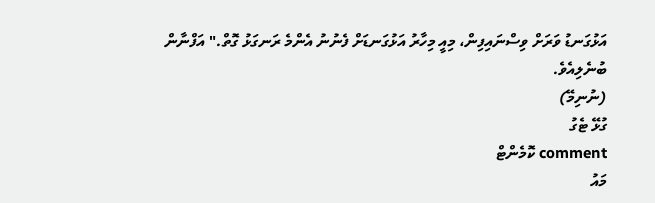އަޅުގަނޑު ވަރަށް ވިސްނައިފިން، މިއީ މިހާރު އަޅުގަނޑަށް ފެނުނު އެންމެ ރަނގަޅު ގޮތް." އަފްނާން ބުނެލިއެވެ.
(ނުނިމޭ)
ގުޅޭ ޓެގު
comment ކޮމެންޓް
މައު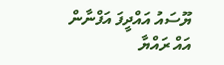ޔޫސައު އައްދީފަ އަފްނާން އައް ރައްޔާ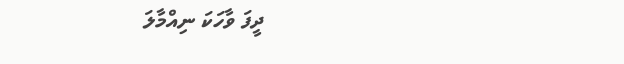ދީފަ ވާހަކަ ނިއްމާލަ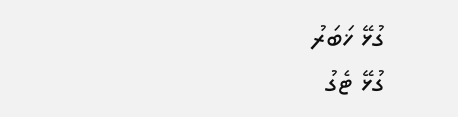ގުޅޭ ޚަބަރު
ގުޅޭ ޓެގު